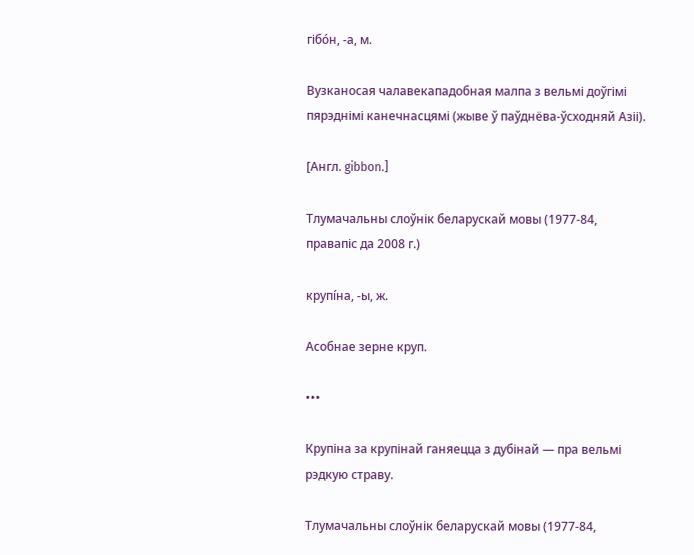гібо́н, ‑а, м.

Вузканосая чалавекападобная малпа з вельмі доўгімі пярэднімі канечнасцямі (жыве ў паўднёва-ўсходняй Азіі).

[Англ. gibbon.]

Тлумачальны слоўнік беларускай мовы (1977-84, правапіс да 2008 г.)

крупі́на, ‑ы, ж.

Асобнае зерне круп.

•••

Крупіна за крупінай ганяецца з дубінай — пра вельмі рэдкую страву.

Тлумачальны слоўнік беларускай мовы (1977-84,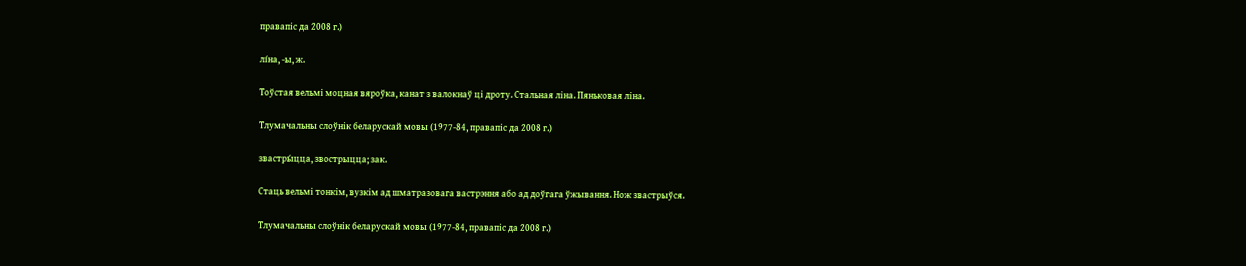правапіс да 2008 г.)

лі́на, ‑ы, ж.

Тоўстая вельмі моцная вяроўка, канат з валокнаў ці дроту. Стальная ліна. Пяньковая ліна.

Тлумачальны слоўнік беларускай мовы (1977-84, правапіс да 2008 г.)

звастры́цца, звострыцца; зак.

Стаць вельмі тонкім, вузкім ад шматразовага вастрэння або ад доўгага ўжывання. Нож звастрыўся.

Тлумачальны слоўнік беларускай мовы (1977-84, правапіс да 2008 г.)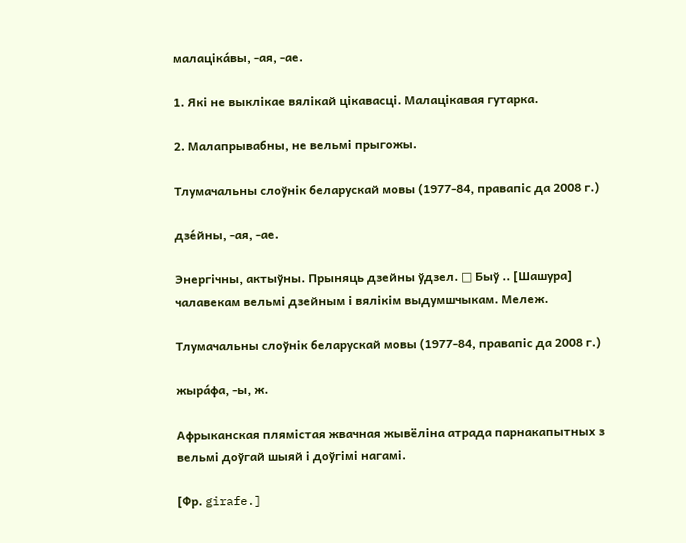малаціка́вы, ‑ая, ‑ае.

1. Які не выклікае вялікай цікавасці. Малацікавая гутарка.

2. Малапрывабны, не вельмі прыгожы.

Тлумачальны слоўнік беларускай мовы (1977-84, правапіс да 2008 г.)

дзе́йны, ‑ая, ‑ае.

Энергічны, актыўны. Прыняць дзейны ўдзел. □ Быў .. [Шашура] чалавекам вельмі дзейным і вялікім выдумшчыкам. Мележ.

Тлумачальны слоўнік беларускай мовы (1977-84, правапіс да 2008 г.)

жыра́фа, ‑ы, ж.

Афрыканская плямістая жвачная жывёліна атрада парнакапытных з вельмі доўгай шыяй і доўгімі нагамі.

[Фр. girafe.]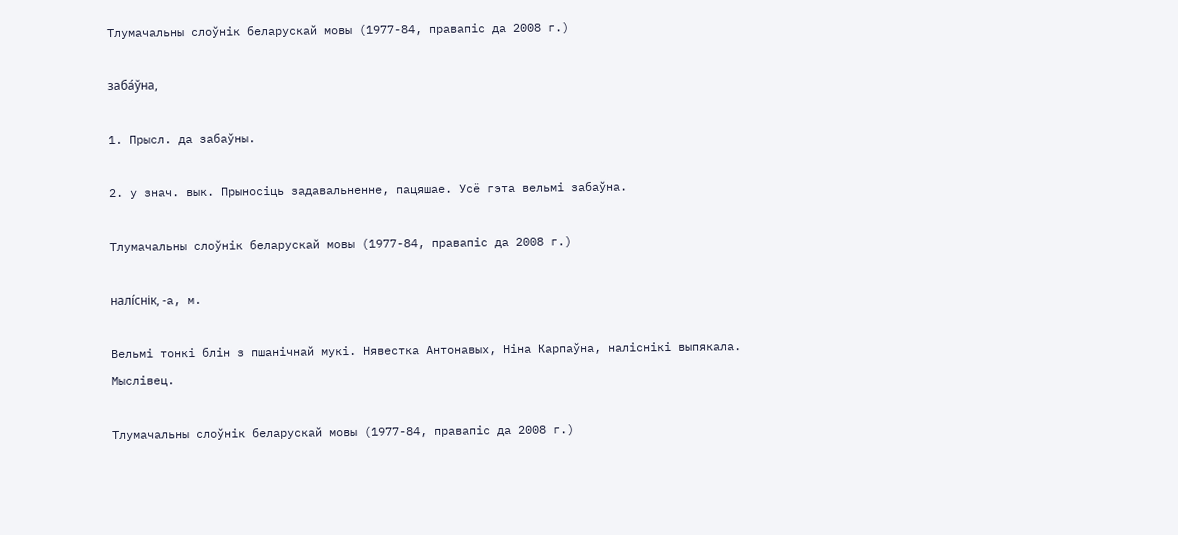Тлумачальны слоўнік беларускай мовы (1977-84, правапіс да 2008 г.)

заба́ўна,

1. Прысл. да забаўны.

2. у знач. вык. Прыносіць задавальненне, пацяшае. Усё гэта вельмі забаўна.

Тлумачальны слоўнік беларускай мовы (1977-84, правапіс да 2008 г.)

налі́снік, ‑а, м.

Вельмі тонкі блін з пшанічнай мукі. Нявестка Антонавых, Ніна Карпаўна, наліснікі выпякала. Мыслівец.

Тлумачальны слоўнік беларускай мовы (1977-84, правапіс да 2008 г.)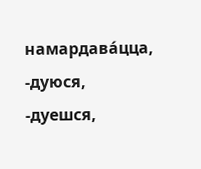намардава́цца, ‑дуюся, ‑дуешся,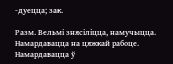‑дуецца; зак.

Разм. Вельмі знясіліцца, намучыцца. Намардавацца на цяжкай рабоце. Намардавацца ў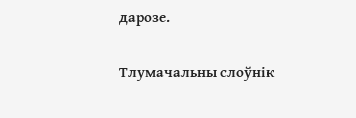дарозе.

Тлумачальны слоўнік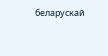беларускай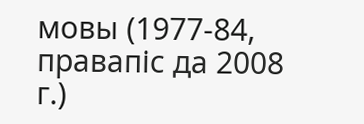мовы (1977-84, правапіс да 2008 г.)